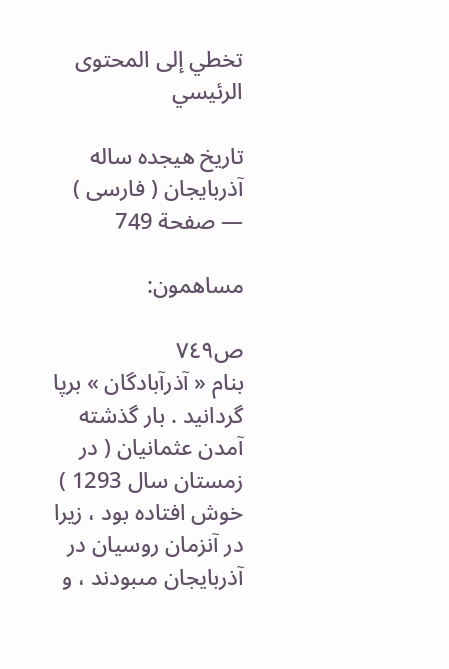تخطي إلى المحتوى الرئيسي

تاريخ هيجده ساله آذربايجان ( فارسى ) — صفحة 749

مساهمون:

ص٧٤٩
بنام « آذرآبادگان » برپا گردانيد . بار گذشته آمدن عثمانيان ( در زمستان سال 1293 ) خوش افتاده بود ، زيرا در آنزمان روسيان در آذربايجان مىبودند ، و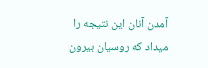آمدن آنان اين نتيجه را ميداد كه روسيان بيرون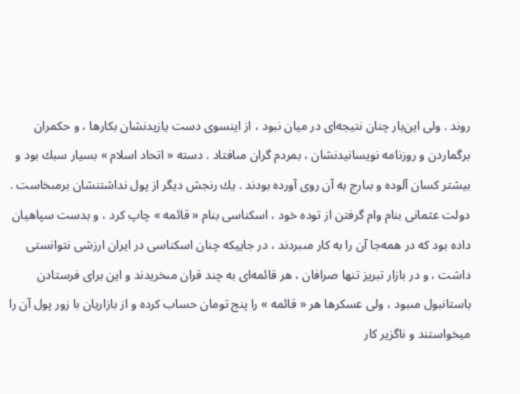روند . ولى اين‌بار چنان نتيجه‌اى در ميان نبود ، از اينسوى دست يازيدنشان بكارها ، و حكمران برگماردن و روزنامه نويسانيدنشان ، بمردم گران مىافتاد . دسته « اتحاد اسلام » بسيار سبك بود و بيشتر كسان آلوده و بىارج به آن روى آورده بودند . يك رنجش ديگر از پول نداشتنشان برمىخاست . دولت عثمانى بنام وام گرفتن از توده خود ، اسكناسى بنام « قائمه » چاپ كرد ، و بدست سپاهيان داده بود كه در همه‌جا آن را به كار مىبردند ، در جاييكه چنان اسكناسى در ايران ارزشى نتوانستى داشت ، و در بازار تبريز تنها صرافان ، هر قائمه‌اى به چند قران مىخريدند و اين براى فرستادن باستانبول مىبود ، ولى عسكرها هر « قائمه » را پنج تومان حساب كرده و از بازاريان با زور پول آن را ميخواستند و ناگزير كار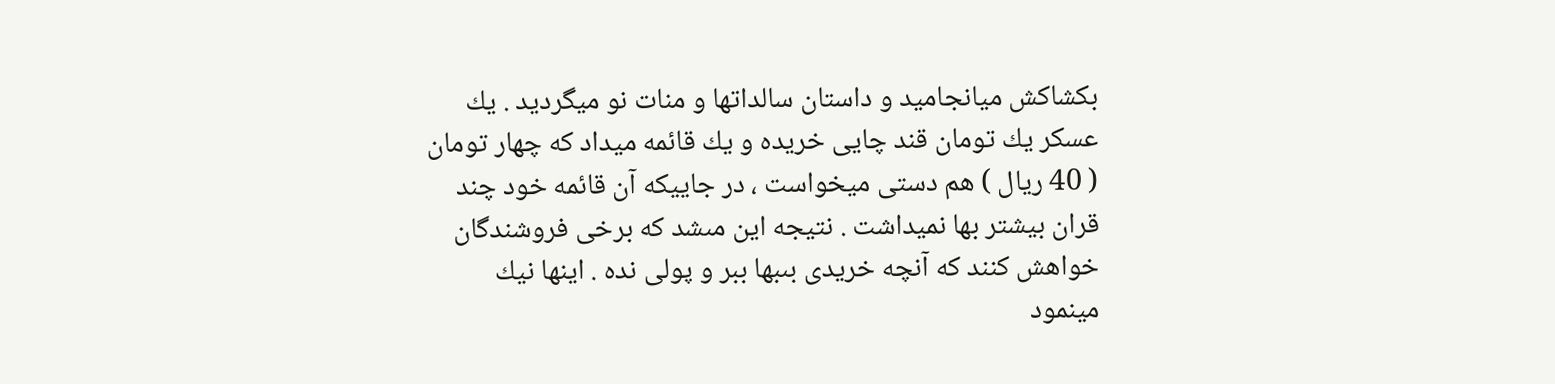بكشاكش ميانجاميد و داستان سالداتها و منات نو ميگرديد . يك عسكر يك تومان قند چايى خريده و يك قائمه ميداد كه چهار تومان ( 40 ريال ) هم دستى ميخواست ، در جاييكه آن قائمه خود چند قران بيشتر بها نميداشت . نتيجه اين مىشد كه برخى فروشندگان خواهش كنند كه آنچه خريدى بىبها ببر و پولى نده . اينها نيك مينمود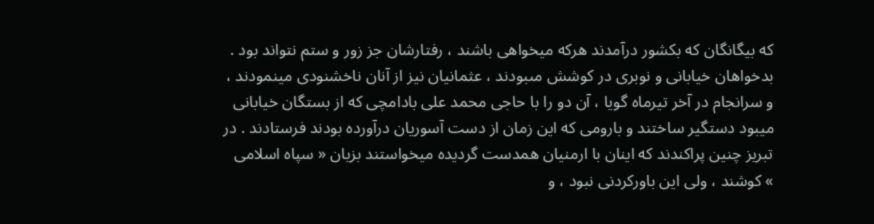كه بيگانگان كه بكشور درآمدند هركه ميخواهى باشند ، رفتارشان جز زور و ستم نتواند بود . بدخواهان خيابانى و نوبرى در كوشش مىبودند ، عثمانيان نيز از آنان ناخشنودى مينمودند ، و سرانجام در آخر تيرماه گويا ، آن دو را با حاجى محمد على بادامچى كه از بستگان خيابانى ميبود دستگير ساختند و بارومى كه اين زمان از دست آسوريان درآورده بودند فرستادند . در تبريز چنين پراكندند كه اينان با ارمنيان همدست گرديده ميخواستند بزيان « سپاه اسلامى » كوشند ، ولى اين باوركردنى نبود ، و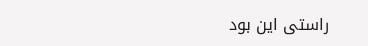راستى اين بود